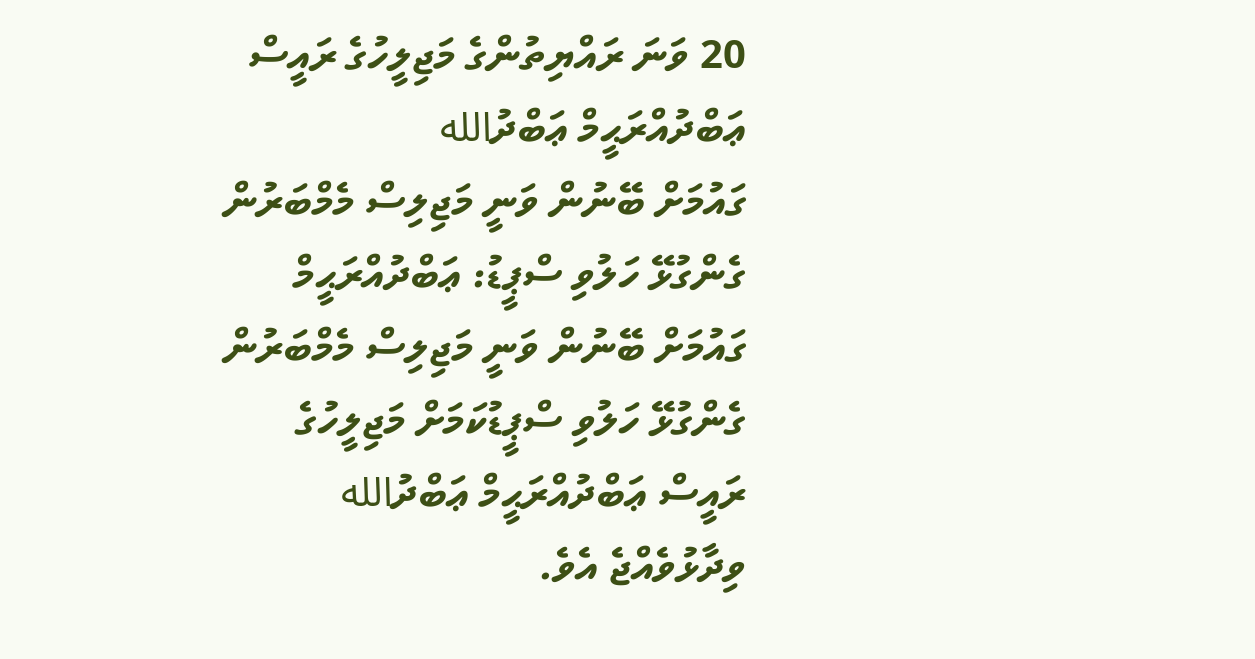20 ވަނަ ރައްޔިތުންގެ މަޖިލީހުގެ ރައީސް ޢަބްދުއްރަޙީމް ޢަބްދުالله
ގައުމަށް ބޭނުން ވަނީ މަޖިލިސް މެމްބަރުން ގެންގުޅޭ ހަލުވި ސްޕީޑު: ޢަބްދުއްރަޙީމް
ގައުމަށް ބޭނުން ވަނީ މަޖިލިސް މެމްބަރުން ގެންގުޅޭ ހަލުވި ސްޕީޑުކަމަށް މަޖިލީހުގެ ރައީސް ޢަބްދުއްރަޙީމް ޢަބްދުالله ވިދާޅުވެއްޖެ އެވެ.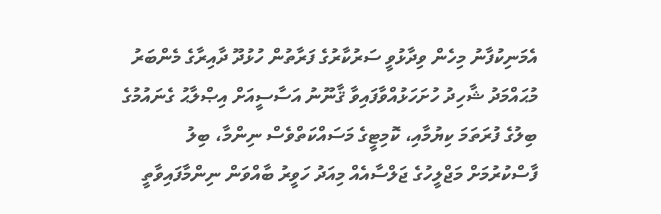އެމަނިކުފާނު މިހެން ވިދާޅުވީ ސަރުކާރުގެ ފަރާތުން ހުޅުދޫ ދާއިރާގެ މެންބަރު މުޙައްމަދު ޝާހިދު ހުށަހަޅުއްވާފައިވާ ޤާނޫނު އަސާސީއަށް އިޞްލާޙު ގެނައުމުގެ ބިލުގެ ފުރަތަމަ ކިޔުމާއި، ކޮމިޓީގެ މަސައްކަތްވެސް ނިންމާ، ބިލު ފާސްކުރުމަށް މަޖްލީހުގެ ޖަލްސާއެއް މިއަދު ހަވީރު ބާއްވަން ނިންމާފައިވާތީ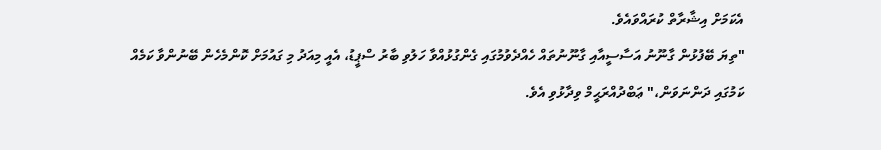އެކަމަށް އިޝާރާތް ކުރައްވައެވެ.
"ތިޔަ ބޭފުޅުން ގާނޫނު އަސާސީއާއި ގާނޫނުތައް ހެއްދެވުމުގައި ގެންގުޅުއްވާ ހަލުވި ބާރު ސްޕީޑު، އެއީ މިއަދު މި ގައުމަށް ކޮންމެހެން ބޭނުންވާ ކަމެއް ކަމުގައި ދަންނަވަން،" ޢަބްދުއްރަޙީމް ވިދާޅުވި އެވެ.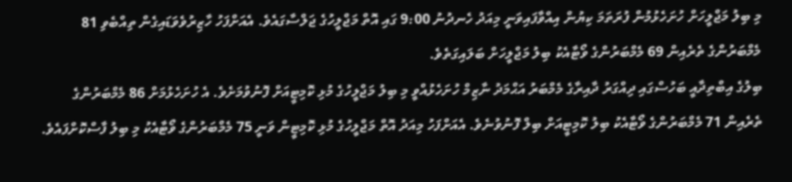މި ބިލު މަޖްލީހަށް ހުށަހެޅުމުން ފުރަތަމަ ކިޔުން އިއްވާފައިވަނީ މިއަދު ހެނދުނު 9:00 ގައި އޮތް މަޖްލީހުގެ ޖަލްސާގައެވެ. އެއަށްފަހު ހާޒިރުވެވަޑައިގެން ތިއްބެވި 81 މެމްބަރުންގެ ތެރެއިން 69 މެމްބަރުންގެ ވޯޓާއެކު ބިލު މަޖްލީހަށް ބަލައިގަތެވެ.
ބިލުގެ އިބްތިދާއީ ބަހުސްގައި ދިއްގަރު ދާއިރާގެ މެމްބަރު އަޙްމަދު ނާޒިމް ހުށަހެޅުއްވީ މި ބިލު މަޖްލީހުގެ މުޅި ކޮމިޓީއަށް ފޮނުވުމަށެވެ. އެ ހުށަހެޅުމަށް 86 މެމްބަރުންގެ ތެރެއިން 71 މެމްބަރުންގެ ވޯޓާއެކު ބިލު ކޮމިޓީއަށް ބިލް ފޮނުވުނެވެ. އެއަށްފަހު މިއަދު އޮތް މަޖްލީހުގެ މުޅި ކޮމިޓީން ވަނީ 75 މެމްބަރުންގެ ވޯޓާއެކު މި ބިލު ފާސްކޮށްފައެވެ.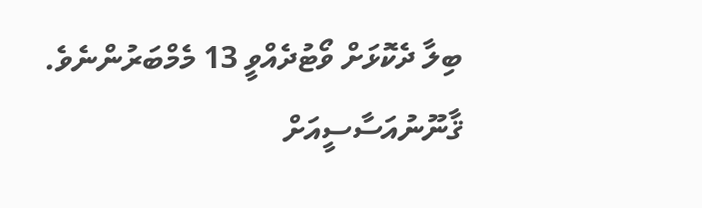ބިލާ ދެކޮޅަށް ވޯޓުދެއްވީ 13 މެމްބަރުންނެވެ.
ޤާނޫނުއަސާސީއަށް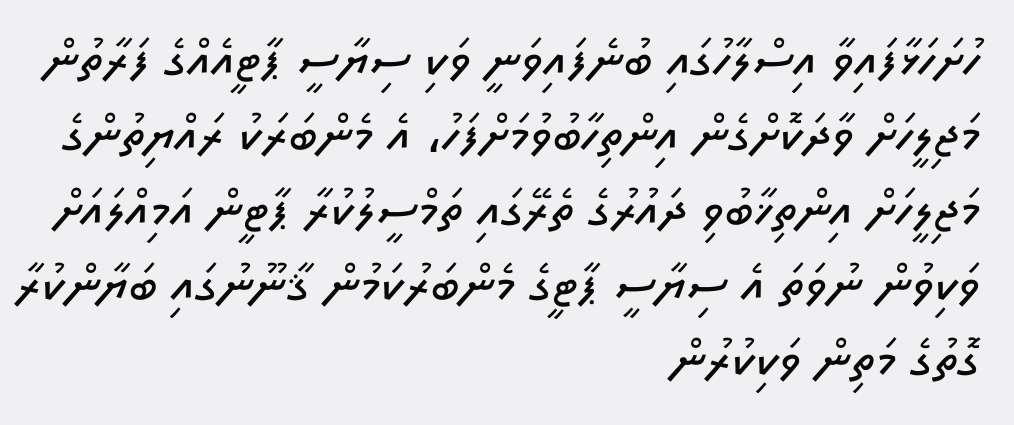ހުށަހަޅާފައިވާ އިސްލާހުގައި ބުނެފައިވަނީ ވަކި ސިޔާސީ ޕާޓީއެއްގެ ފަރާތުން މަޖިލީހަށް ވާދަކޮށްގެން އިންތިހާބުވުމަށްފަހު، އެ މެންބަރަކު ރައްޔިތުންގެ މަޖިލީހަށް އިންތިޚާބުވި ދައުރުގެ ތެރޭގައި ތަމްސީލުކުރާ ޕާޓީން އަމިއްލައަށް ވަކިވުން ނުވަތަ އެ ސިޔާސީ ޕާޓީގެ މެންބަރުކަމުން ޤާނޫނުގައި ބަޔާންކުރާ ގޮތުގެ މަތިން ވަކިކުރުން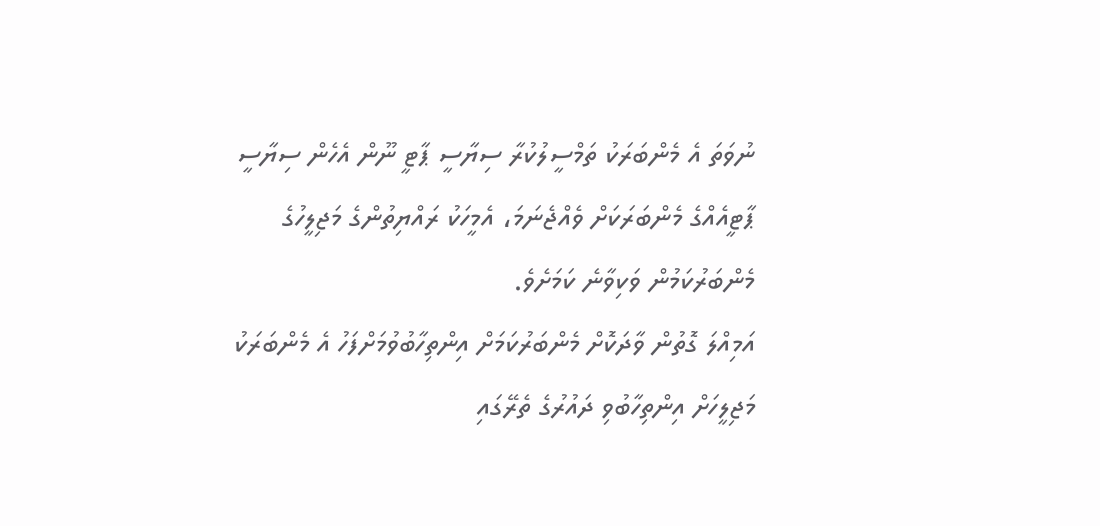ނުވަތަ އެ މެންބަރަކު ތަމްސީލުކުރާ ސިޔާސީ ޕާޓީ ނޫން އެހެން ސިޔާސީ ޕާޓީއެއްގެ މެންބަރަކަށް ވެއްޖެނަމަ، އެމީހަކު ރައްޔިތުންގެ މަޖިލީހުގެ މެންބަރުކަމުން ވަކިވާނެ ކަމަށެވެ.
އަމިއްލަ ގޮތުން ވާދަކޮށް މެންބަރުކަމަށް އިންތިހާބުވުމަށްފަހު އެ މެންބަރަކު މަޖިލީހަށް އިންތިހާބުވި ދައުރުގެ ތެރޭގައި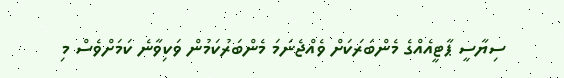ސިޔާސީ ޕާޓީއެއްގެ މެންބަރަކަށް ވެއްޖެނަމަ މެންބަރުކަމުން ވަކިވާނެ ކަމަށްވެސް މި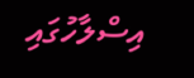އިސްލާހުގައި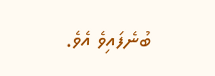ބުނެފައިވެ އެވެ.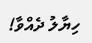ހިޔާލު ދެއްވާ!